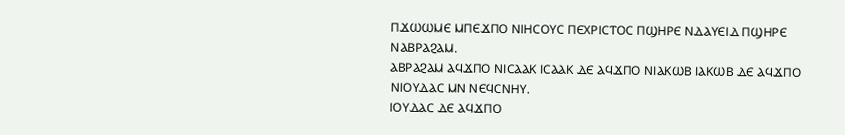ⲠϪⲰⲰⲘⲈ ⲘⲠⲈϪⲠⲞ ⲚⲒⲎⲤⲞⲨⲤ ⲠⲈⲬⲢⲒⲤⲦⲞⲤ ⲠϢⲎⲢⲈ ⲚⲆⲀⲨⲈⲒⲆ ⲠϢⲎⲢⲈ ⲚⲀⲂⲢⲀϨⲀⲘ.
ⲀⲂⲢⲀϨⲀⲘ ⲀϤϪⲠⲞ ⲚⲒⲤⲀⲀⲔ ⲒⲤⲀⲀⲔ ⲆⲈ ⲀϤϪⲠⲞ ⲚⲒⲀⲔⲰⲂ ⲒⲀⲔⲰⲂ ⲆⲈ ⲀϤϪⲠⲞ ⲚⲒⲞⲨⲆⲀⲤ ⲘⲚ ⲚⲈϤⲤⲚⲎⲨ.
ⲒⲞⲨⲆⲀⲤ ⲆⲈ ⲀϤϪⲠⲞ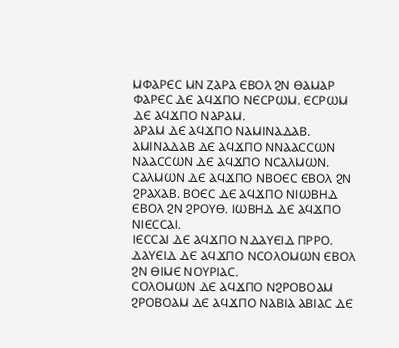ⲘⲪⲀⲢⲈⲤ ⲘⲚ ⲌⲀⲢⲀ ⲈⲂⲞⲖ ϨⲚ ⲐⲀⲘⲀⲢ ⲪⲀⲢⲈⲤ ⲆⲈ ⲀϤϪⲠⲞ ⲚⲈⲤⲢⲰⲘ. ⲈⲤⲢⲰⲘ ⲆⲈ ⲀϤϪⲠⲞ ⲚⲀⲢⲀⲘ.
ⲀⲢⲀⲘ ⲆⲈ ⲀϤϪⲠⲞ ⲚⲀⲘⲒⲚⲀⲆⲀⲂ. ⲀⲘⲒⲚⲀⲆⲀⲂ ⲆⲈ ⲀϤϪⲠⲞ ⲚⲚⲀⲀⲤⲤⲰⲚ ⲚⲀⲀⲤⲤⲰⲚ ⲆⲈ ⲀϤϪⲠⲞ ⲚⲤⲀⲖⲘⲰⲚ.
ⲤⲀⲖⲘⲰⲚ ⲆⲈ ⲀϤϪⲠⲞ ⲚⲂⲞⲈⲤ ⲈⲂⲞⲖ ϨⲚ ϨⲢⲀⲬⲀⲂ. ⲂⲞⲈⲤ ⲆⲈ ⲀϤϪⲠⲞ ⲚⲒⲰⲂⲎⲆ ⲈⲂⲞⲖ ϨⲚ ϨⲢⲞⲨⲐ. ⲒⲰⲂⲎⲆ ⲆⲈ ⲀϤϪⲠⲞ ⲚⲒⲈⲤⲤⲀⲒ.
ⲒⲈⲤⲤⲀⲒ ⲆⲈ ⲀϤϪⲠⲞ ⲚⲆⲀⲨⲈⲒⲆ ⲠⲢⲢⲞ. ⲆⲀⲨⲈⲒⲆ ⲆⲈ ⲀϤϪⲠⲞ ⲚⲤⲞⲖⲞⲘⲰⲚ ⲈⲂⲞⲖ ϨⲚ ⲐⲒⲘⲈ ⲚⲞⲨⲢⲒⲀⲤ.
ⲤⲞⲖⲞⲘⲰⲚ ⲆⲈ ⲀϤϪⲠⲞ ⲚϨⲢⲞⲂⲞⲀⲘ ϨⲢⲞⲂⲞⲀⲘ ⲆⲈ ⲀϤϪⲠⲞ ⲚⲀⲂⲒⲀ ⲀⲂⲒⲀⲤ ⲆⲈ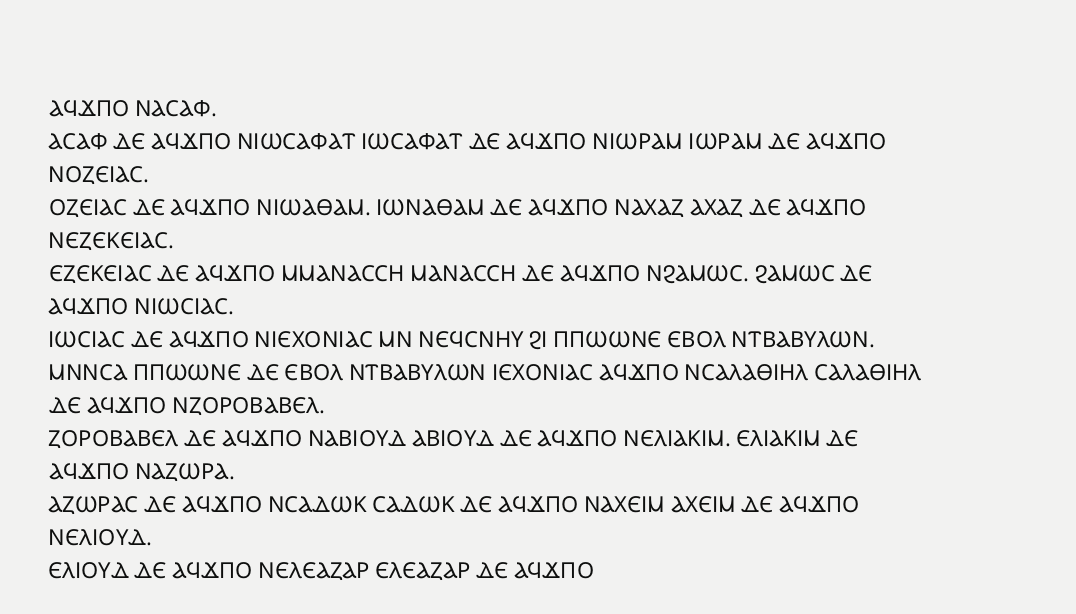ⲀϤϪⲠⲞ ⲚⲀⲤⲀⲪ.
ⲀⲤⲀⲪ ⲆⲈ ⲀϤϪⲠⲞ ⲚⲒⲰⲤⲀⲪⲀⲦ ⲒⲰⲤⲀⲪⲀⲦ ⲆⲈ ⲀϤϪⲠⲞ ⲚⲒⲰⲢⲀⲘ ⲒⲰⲢⲀⲘ ⲆⲈ ⲀϤϪⲠⲞ ⲚⲞⲌⲈⲒⲀⲤ.
ⲞⲌⲈⲒⲀⲤ ⲆⲈ ⲀϤϪⲠⲞ ⲚⲒⲰⲀⲐⲀⲘ. ⲒⲰⲚⲀⲐⲀⲘ ⲆⲈ ⲀϤϪⲠⲞ ⲚⲀⲬⲀⲌ ⲀⲬⲀⲌ ⲆⲈ ⲀϤϪⲠⲞ ⲚⲈⲌⲈⲔⲈⲒⲀⲤ.
ⲈⲌⲈⲔⲈⲒⲀⲤ ⲆⲈ ⲀϤϪⲠⲞ ⲘⲘⲀⲚⲀⲤⲤⲎ ⲘⲀⲚⲀⲤⲤⲎ ⲆⲈ ⲀϤϪⲠⲞ ⲚϨⲀⲘⲰⲤ. ϨⲀⲘⲰⲤ ⲆⲈ ⲀϤϪⲠⲞ ⲚⲒⲰⲤⲒⲀⲤ.
ⲒⲰⲤⲒⲀⲤ ⲆⲈ ⲀϤϪⲠⲞ ⲚⲒⲈⲬⲞⲚⲒⲀⲤ ⲘⲚ ⲚⲈϤⲤⲚⲎⲨ ϨⲒ ⲠⲠⲰⲰⲚⲈ ⲈⲂⲞⲖ ⲚⲦⲂⲀⲂⲨⲖⲰⲚ.
ⲘⲚⲚⲤⲀ ⲠⲠⲰⲰⲚⲈ ⲆⲈ ⲈⲂⲞⲖ ⲚⲦⲂⲀⲂⲨⲖⲰⲚ ⲒⲈⲬⲞⲚⲒⲀⲤ ⲀϤϪⲠⲞ ⲚⲤⲀⲖⲀⲐⲒⲎⲖ ⲤⲀⲖⲀⲐⲒⲎⲖ ⲆⲈ ⲀϤϪⲠⲞ ⲚⲌⲞⲢⲞⲂⲀⲂⲈⲖ.
ⲌⲞⲢⲞⲂⲀⲂⲈⲖ ⲆⲈ ⲀϤϪⲠⲞ ⲚⲀⲂⲒⲞⲨⲆ ⲀⲂⲒⲞⲨⲆ ⲆⲈ ⲀϤϪⲠⲞ ⲚⲈⲖⲒⲀⲔⲒⲘ. ⲈⲖⲒⲀⲔⲒⲘ ⲆⲈ ⲀϤϪⲠⲞ ⲚⲀⲌⲰⲢⲀ.
ⲀⲌⲰⲢⲀⲤ ⲆⲈ ⲀϤϪⲠⲞ ⲚⲤⲀⲆⲰⲔ ⲤⲀⲆⲰⲔ ⲆⲈ ⲀϤϪⲠⲞ ⲚⲀⲬⲈⲒⲘ ⲀⲬⲈⲒⲘ ⲆⲈ ⲀϤϪⲠⲞ ⲚⲈⲖⲒⲞⲨⲆ.
ⲈⲖⲒⲞⲨⲆ ⲆⲈ ⲀϤϪⲠⲞ ⲚⲈⲖⲈⲀⲌⲀⲢ ⲈⲖⲈⲀⲌⲀⲢ ⲆⲈ ⲀϤϪⲠⲞ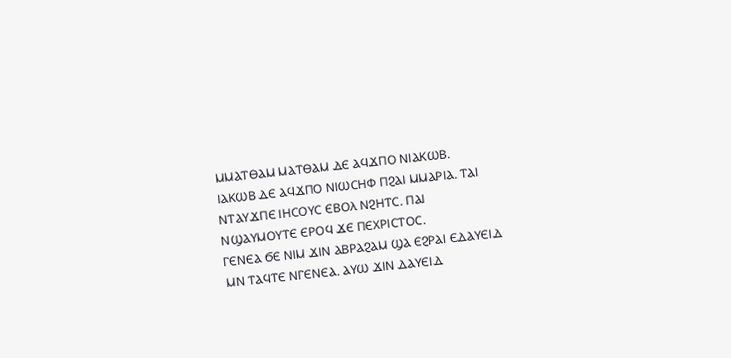ⲘⲘⲀⲦⲐⲀⲘ ⲘⲀⲦⲐⲀⲘ ⲆⲈ ⲀϤϪⲠⲞ ⲚⲒⲀⲔⲰⲂ.
ⲒⲀⲔⲰⲂ ⲆⲈ ⲀϤϪⲠⲞ ⲚⲒⲰⲤⲎⲪ ⲠϨⲀⲒ ⲘⲘⲀⲢⲒⲀ. ⲦⲀⲒ ⲚⲦⲀⲨϪⲠⲈ ⲒⲎⲤⲞⲨⲤ ⲈⲂⲞⲖ ⲚϨⲎⲦⲤ. ⲠⲀⲒ ⲚϢⲀⲨⲘⲞⲨⲦⲈ ⲈⲢⲞϤ ϪⲈ ⲠⲈⲬⲢⲒⲤⲦⲞⲤ.
ⲄⲈⲚⲈⲀ ϬⲈ ⲚⲒⲘ ϪⲒⲚ ⲀⲂⲢⲀϨⲀⲘ ϢⲀ ⲈϨⲢⲀⲒ ⲈⲆⲀⲨⲈⲒⲆ ⲘⲚ ⲦⲀϤⲦⲈ ⲚⲄⲈⲚⲈⲀ. ⲀⲨⲰ ϪⲒⲚ ⲆⲀⲨⲈⲒⲆ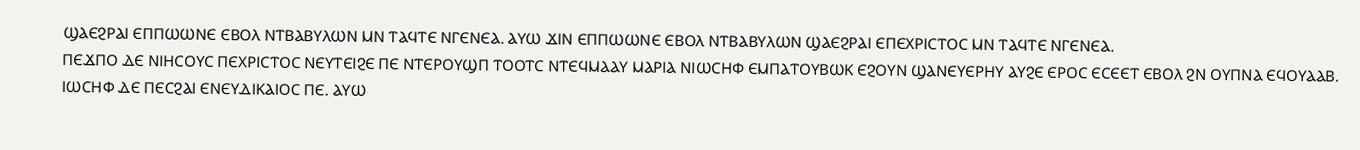ϢⲀⲈϨⲢⲀⲒ ⲈⲠⲠⲰⲰⲚⲈ ⲈⲂⲞⲖ ⲚⲦⲂⲀⲂⲨⲖⲰⲚ ⲘⲚ ⲦⲀϤⲦⲈ ⲚⲄⲈⲚⲈⲀ. ⲀⲨⲰ ϪⲒⲚ ⲈⲠⲠⲰⲰⲚⲈ ⲈⲂⲞⲖ ⲚⲦⲂⲀⲂⲨⲖⲰⲚ ϢⲀⲈϨⲢⲀⲒ ⲈⲠⲈⲬⲢⲒⲤⲦⲞⲤ ⲘⲚ ⲦⲀϤⲦⲈ ⲚⲄⲈⲚⲈⲀ.
ⲠⲈϪⲠⲞ ⲆⲈ ⲚⲒⲎⲤⲞⲨⲤ ⲠⲈⲬⲢⲒⲤⲦⲞⲤ ⲚⲈⲨⲦⲈⲒϨⲈ ⲠⲈ ⲚⲦⲈⲢⲞⲨϢⲠ ⲦⲞⲞⲦⲤ ⲚⲦⲈϤⲘⲀⲀⲨ ⲘⲀⲢⲒⲀ ⲚⲒⲰⲤⲎⲪ ⲈⲘⲠⲀⲦⲞⲨⲂⲰⲔ ⲈϨⲞⲨⲚ ϢⲀⲚⲈⲨⲈⲢⲎⲨ ⲀⲨϨⲈ ⲈⲢⲞⲤ ⲈⲤⲈⲈⲦ ⲈⲂⲞⲖ ϨⲚ ⲞⲨⲠⲚⲀ ⲈϤⲞⲨⲀⲀⲂ.
ⲒⲰⲤⲎⲪ ⲆⲈ ⲠⲈⲤϨⲀⲒ ⲈⲚⲈⲨⲆⲒⲔⲀⲒⲞⲤ ⲠⲈ. ⲀⲨⲰ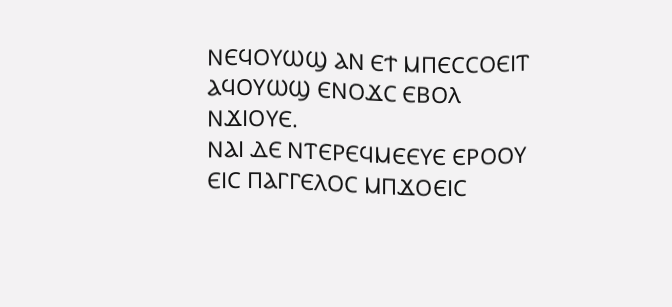ⲚⲈϤⲞⲨⲰϢ ⲀⲚ ⲈϮ ⲘⲠⲈⲤⲤⲞⲈⲒⲦ ⲀϤⲞⲨⲰϢ ⲈⲚⲞϪⲤ ⲈⲂⲞⲖ ⲚϪⲒⲞⲨⲈ.
ⲚⲀⲒ ⲆⲈ ⲚⲦⲈⲢⲈϤⲘⲈⲈⲨⲈ ⲈⲢⲞⲞⲨ ⲈⲒⲤ ⲠⲀⲄⲄⲈⲖⲞⲤ ⲘⲠϪⲞⲈⲒⲤ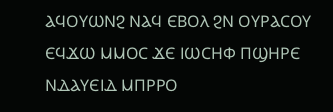ⲀϤⲞⲨⲰⲚϨ ⲚⲀϤ ⲈⲂⲞⲖ ϨⲚ ⲞⲨⲢⲀⲤⲞⲨ ⲈϤϪⲰ ⲘⲘⲞⲤ ϪⲈ ⲒⲰⲤⲎⲪ ⲠϢⲎⲢⲈ ⲚⲆⲀⲨⲈⲒⲆ ⲘⲠⲢⲢⲞ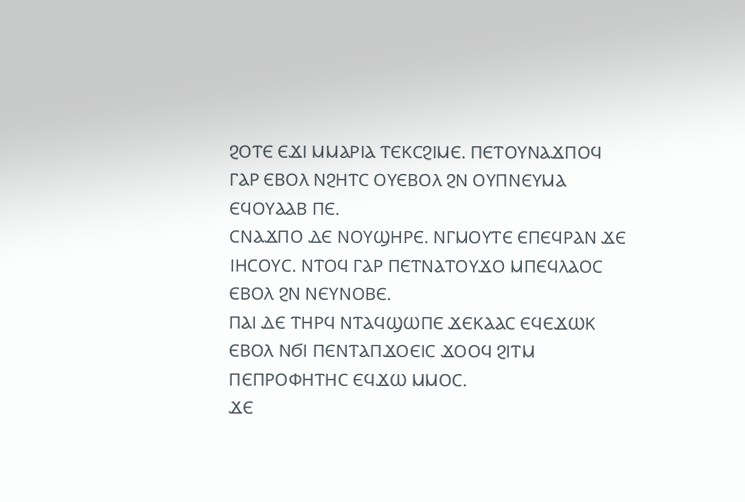ϨⲞⲦⲈ ⲈϪⲒ ⲘⲘⲀⲢⲒⲀ ⲦⲈⲔⲤϨⲒⲘⲈ. ⲠⲈⲦⲞⲨⲚⲀϪⲠⲞϤ ⲄⲀⲢ ⲈⲂⲞⲖ ⲚϨⲎⲦⲤ ⲞⲨⲈⲂⲞⲖ ϨⲚ ⲞⲨⲠⲚⲈⲨⲘⲀ ⲈϤⲞⲨⲀⲀⲂ ⲠⲈ.
ⲤⲚⲀϪⲠⲞ ⲆⲈ ⲚⲞⲨϢⲎⲢⲈ. ⲚⲄⲘⲞⲨⲦⲈ ⲈⲠⲈϤⲢⲀⲚ ϪⲈ ⲒⲎⲤⲞⲨⲤ. ⲚⲦⲞϤ ⲄⲀⲢ ⲠⲈⲦⲚⲀⲦⲞⲨϪⲞ ⲘⲠⲈϤⲖⲀⲞⲤ ⲈⲂⲞⲖ ϨⲚ ⲚⲈⲨⲚⲞⲂⲈ.
ⲠⲀⲒ ⲆⲈ ⲦⲎⲢϤ ⲚⲦⲀϤϢⲰⲠⲈ ϪⲈⲔⲀⲀⲤ ⲈϤⲈϪⲰⲔ ⲈⲂⲞⲖ ⲚϬⲒ ⲠⲈⲚⲦⲀⲠϪⲞⲈⲒⲤ ϪⲞⲞϤ ϨⲒⲦⲘ ⲠⲈⲠⲢⲞⲪⲎⲦⲎⲤ ⲈϤϪⲰ ⲘⲘⲞⲤ.
ϪⲈ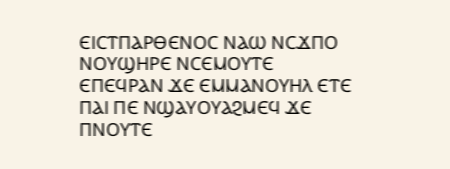ⲈⲒⲤⲦⲠⲀⲢⲐⲈⲚⲞⲤ ⲚⲀⲰ ⲚⲤϪⲠⲞ ⲚⲞⲨϢⲎⲢⲈ ⲚⲤⲈⲘⲞⲨⲦⲈ ⲈⲠⲈϤⲢⲀⲚ ϪⲈ ⲈⲘⲘⲀⲚⲞⲨⲎⲖ ⲈⲦⲈ ⲠⲀⲒ ⲠⲈ ⲚϢⲀⲨⲞⲨⲀϨⲘⲈϤ ϪⲈ ⲠⲚⲞⲨⲦⲈ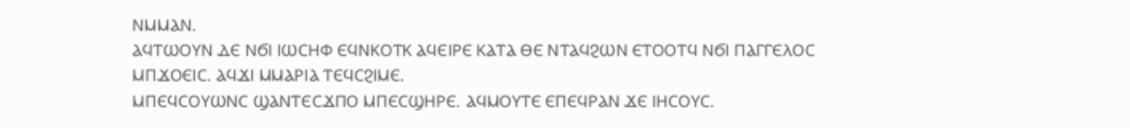ⲚⲘⲘⲀⲚ.
ⲀϤⲦⲰⲞⲨⲚ ⲆⲈ ⲚϬⲒ ⲒⲰⲤⲎⲪ ⲈϤⲚⲔⲞⲦⲔ ⲀϤⲈⲒⲢⲈ ⲔⲀⲦⲀ ⲐⲈ ⲚⲦⲀϤϨⲰⲚ ⲈⲦⲞⲞⲦϤ ⲚϬⲒ ⲠⲀⲄⲄⲈⲖⲞⲤ ⲘⲠϪⲞⲈⲒⲤ. ⲀϤϪⲒ ⲘⲘⲀⲢⲒⲀ ⲦⲈϤⲤϨⲒⲘⲈ.
ⲘⲠⲈϤⲤⲞⲨⲰⲚⲤ ϢⲀⲚⲦⲈⲤϪⲠⲞ ⲘⲠⲈⲤϢⲎⲢⲈ. ⲀϤⲘⲞⲨⲦⲈ ⲈⲠⲈϤⲢⲀⲚ ϪⲈ ⲒⲎⲤⲞⲨⲤ.